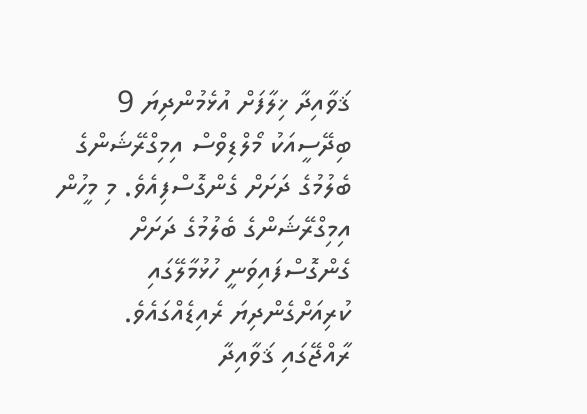ޤަވާއިދާ ޚިލާފަށް އުޅެމުންދިޔަ 9 ބިދޭސީއަކު މޯލްޑިވްސް އިމިގްރޭޝަންގެ ބެލުމުގެ ދަށަށް ގެންގޮސްފިއެވެ. މި މީހުން އިމިގްރޭޝަންގެ ބެލުމުގެ ދަށަށް ގެންގޮސްފައިވަނީ ހުޅުމާލޭގައި ކުރިއަށްގެންދިޔަ ރެއިޑެއްގައެވެ.
ރާއްޖޭގައި ޤަވާއިދާ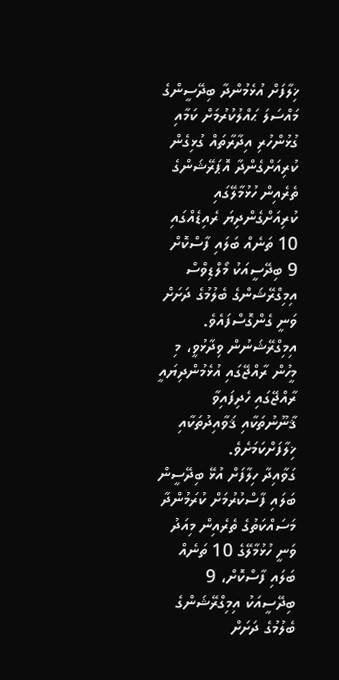ޚިލާފަށް އުޅެމުންދާ ބިދޭސީންގެ މައްސަލަ ޙައްލުކުރުމަށް ކަމާއި ގުޅުންހުރި އިދާރާތައް ގުޅިގެން ކުރިއަށްގެންދާ އޮޕަރޭޝަންގެ ތެރެއިން ހުޅުމާލޭގައި ކުރިއަށްގެންދިޔަ ރެއިޑެއްގައި 10 ތަނެއް ބަލައި ފާސްކޮށް 9 ބިދޭސީއަކު މޯލްޑިވްސް އިމިގްރޭޝަންގެ ބެލުމުގެ ދަށަށް ވަނީ ގެންގޮސްފައެވެ.
އިމިގްރޭޝަނުން ވިދާޅުވީ، މި މީހުން ރާއްޖޭގައި އުޅެމުންދިޔައީ ރާއްޖޭގައި ހެދިފައިވާ ޤާނޫނުތަކާއި ޤަވާއިދުތަކާއި ޚިލާފަށްކަމަށެވެ.
ގަވާއިދާ ހިލާފަށް އުޅޭ ބިދޭސީން ބަލައި ފާސްކުރުމަށް ކުރަމުންދާ މަސައްކަތުގެ ތެރެއިން މިއަދު ވަނީ ހުޅުމާލޭގެ 10 ތަނެއް ބަލައި ފާސްކޮށް، 9 ބިދޭސީއަކު އިމިގްރޭޝަންގެ ބެލުމުގެ ދަށަށް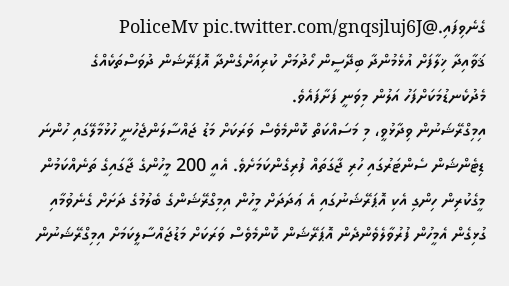ގެނެވިފައި.@PoliceMv pic.twitter.com/gnqsjluj6J
ޤަވާއިދާ ޚިލާފަށް އުޅެމުންދާ ބިދޭސީން ހޯދުމަށް ކުރިއަށްގެންދާ އޮޕަރޭޝަން ދުވަސްތަކެއްގެ މެދުކެނޑުމަކަށްފަހު އަލުން މިވަނީ ފަށާފައެވެ.
އިމިގްރޭޝަނުން ވިދާޅުވީ، މި މަސައްކަތް ކޮންމެވެސް ވަރަކަށް މަޑު ޖައްސާލަންޖެހުނީ ހުޅުމާލޭގައި ހުންނަ ޑިޓެންޝަން ސެންޓަރުގައި ހުރި ޖާގަތައް ފުރިގެންކަމަށެވެ. އެއީ 200 މީހުންގެ ޖާގައިގެ ތަނެއްކަމުން މީގެކުރިން ހިންގި އެކި އޮޕަރޭޝަނުގައި އެ ޢަދަދަށް މީހުން އިމިގްރޭޝަންގެ ބެލުމުގެ ދަށަށް ގެނެވުމާއި ގުޅިގެން އެމީހުން ފުރުވާލެވެންދެން އޮޕަރޭޝަން ކޮންމެވެސް ވަރަކަށް މަޑުޖައްސާލީކަމަށް އިމިގްރޭޝަނުން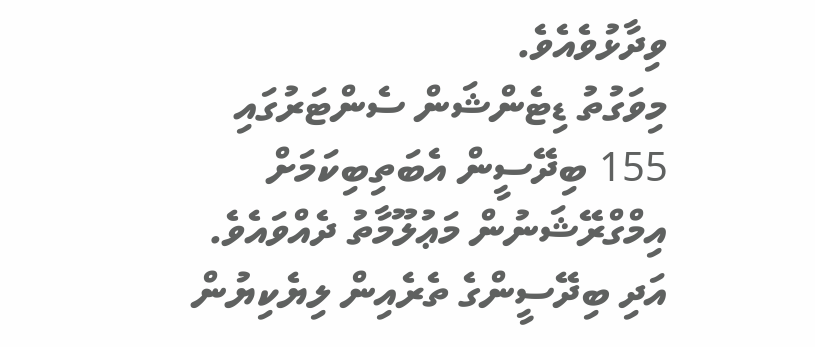ވިދާޅުވެއެވެ.
މިވަގުތު ޑިޓެންޝަން ސެންޓަރުގައި 155 ބިދޭސީން އެބަތިބިކަމަށް އިމްގްރޭޝަނުން މަޢުލޫމާތު ދެއްވައެވެ. އަދި ބިދޭސީންގެ ތެރެއިން ލިޔެކިޔުން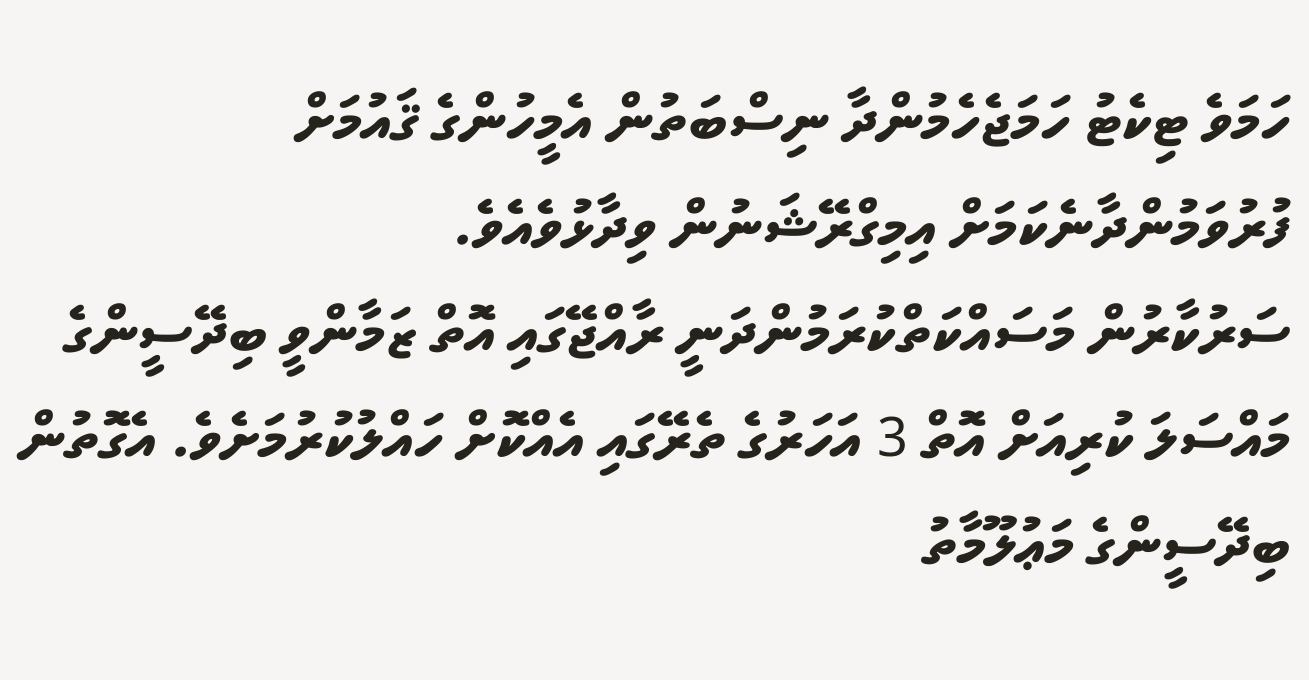ހަމަވެ ޓިކެޓު ހަމަޖެހެމުންދާ ނިސްބަތުން އެމީހުންގެ ޤައުމަށް ފުރުވަމުންދާނެކަމަށް އިމިގްރޭޝަނުން ވިދާޅުވެއެވެ.
ސަރުކާރުން މަސައްކަތްކުރަމުންދަނީ ރާއްޖޭގައި އޮތް ޒަމާންވީ ބިދޭސީންގެ މައްސަލަ ކުރިއަށް އޮތް 3 އަހަރުގެ ތެރޭގައި އެއްކޮށް ހައްލުކުރުމަށެވެ. އެގޮތުން ބިދޭސީންގެ މަޢުލޫމާތު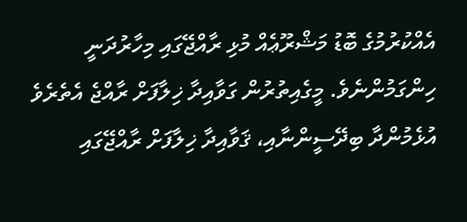އެއްކުރުމުގެ ބޮޑު މަޝްރޫޢެއް މުޅި ރާއްޖޭގައި މިހާރުދަނީ ހިންގަމުންނެވެ. މީގެއިތުރުން ގަވާއިދާ ޚިލާފަށް ރާއްޖެ އެތެރެވެ އުޅެމުންދާ ބިދޭސީންނާއި، ޤަވާއިދާ ޚިލާފަށް ރާއްޖޭގައި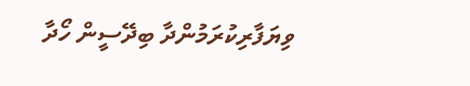ވިޔަފާރިކުރަމުންދާ ބިދޭސީން ހޯދާ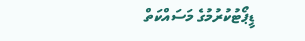ޑީޕޯޓުކުރުމުގެ މަސައްކަތް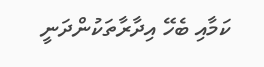ކަމާއި ބެހޭ އިދާރާތަކުންދަނީ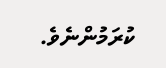ކުރަމުންނެވެ.